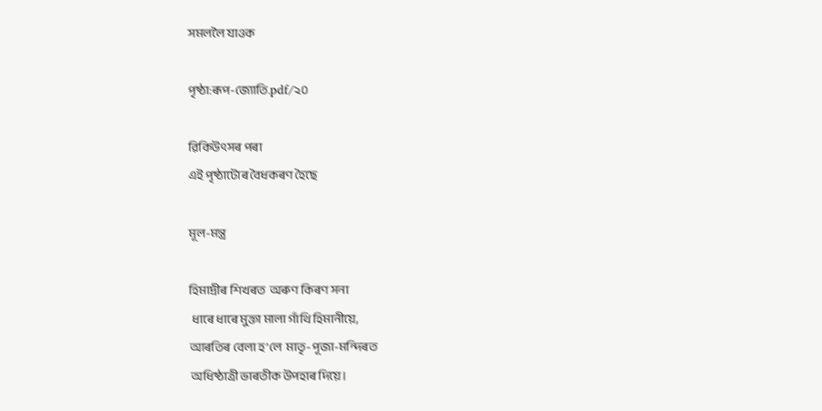সমললৈ যাওক

পৃষ্ঠা:ৰূপ-জ্যোতি.pdf/২০

ৱিকিউৎসৰ পৰা
এই পৃষ্ঠাটোৰ বৈধকৰণ হৈছে

মূল-মন্ত্ৰ

হিমাদ্ৰীৰ শিখৰত  অৰুণ কিৰণ সনা
 ধাৰে ধাৰে মুক্তা মালা গাঁথি হিমানীয়ে,
আৰতিৰ বেলা হ’লে  মাতৃ-পূজা-মন্দিৰত
 অধিষ্ঠাত্ৰী ভাৰতীক উপহাৰ দিয়ে।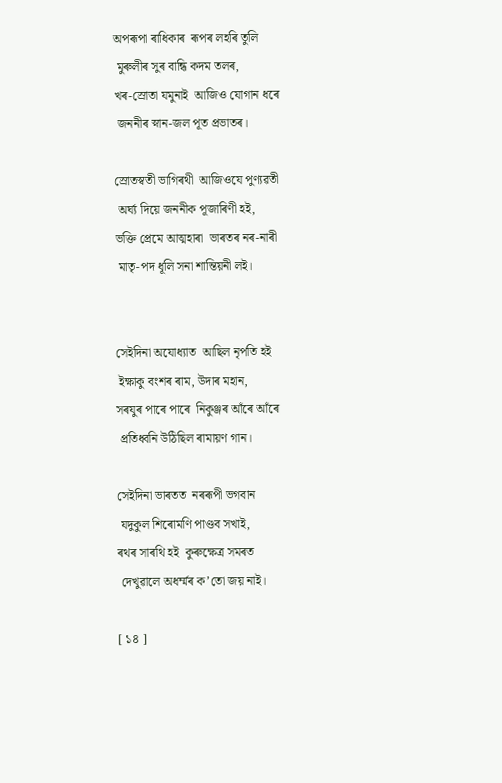অপৰূপা ৰাধিকাৰ  ৰূপৰ লহৰি তুলি
 মুৰুলীৰ সুৰ বান্ধি কদম তলৰ,
খৰ-স্ৰোতা যমুনাই  আজিও যোগান ধৰে
 জননীৰ স্নান-জল পূত প্ৰভাতৰ।

স্ৰোতস্বতী ভাগিৰথী  আজিওযে পুণ্যৱতী
 অৰ্ঘ্য দিয়ে জননীক পূজাৰিণী হই,
ভক্তি প্ৰেমে আত্মহাৰা  ভাৰতৰ নৰ-নাৰী
 মাতৃ-পদ ধূলি সনা শান্তিয়নী লই।


সেইদিনা অযোধ্যাত  আছিল নৃপতি হই
 ইক্ষাকু বংশৰ ৰাম, উদাৰ মহান,
সৰযুৰ পাৰে পাৰে  নিকুঞ্জৰ আঁৰে আঁৰে
 প্ৰতিধ্বনি উঠিছিল ৰামায়ণ গান।

সেইদিনা ভাৰতত  নৰৰূপী ভগবান
 যদুকুল শিৰোমণি পাণ্ডব সখাই,
ৰথৰ সাৰথি হই  কুৰুক্ষেত্ৰ সমৰত
 দেখুৱালে অধৰ্ম্মৰ ক’তো জয় নাই।

[ ১৪ ]